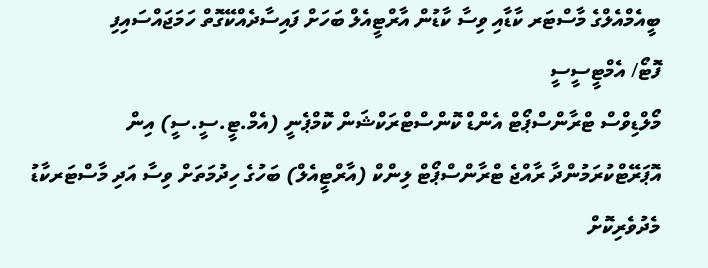ބީއެމްއެލްގެ މާސްޓަރ ކާޑާއި ވިސާ ކާޑުން އާރްޓީއެލް ބަހަށް ފައިސާދެއްކޭގޮތް ހަމަޖައްސައިފި
ފޮޓޯ/ އެމްޓީސީސީ
މޯލްޑިވްސް ޓްރާންސްޕޯޓް އެންޑް ކޮންސްޓްރަކްޝަން ކޮމްޕެނީ (އެމް.ޓީ.ސީ.ސީ) އިން އޮޕަރޭޓްކުރަމުންދާ ރާއްޖެ ޓްރާންސްޕޯޓް ލިންކް (އާރްޓީއެލް) ބަހުގެ ހިދުމަތަށް ވިސާ އަދި މާސްޓަރކާޑު މެދުވެރިކޮށް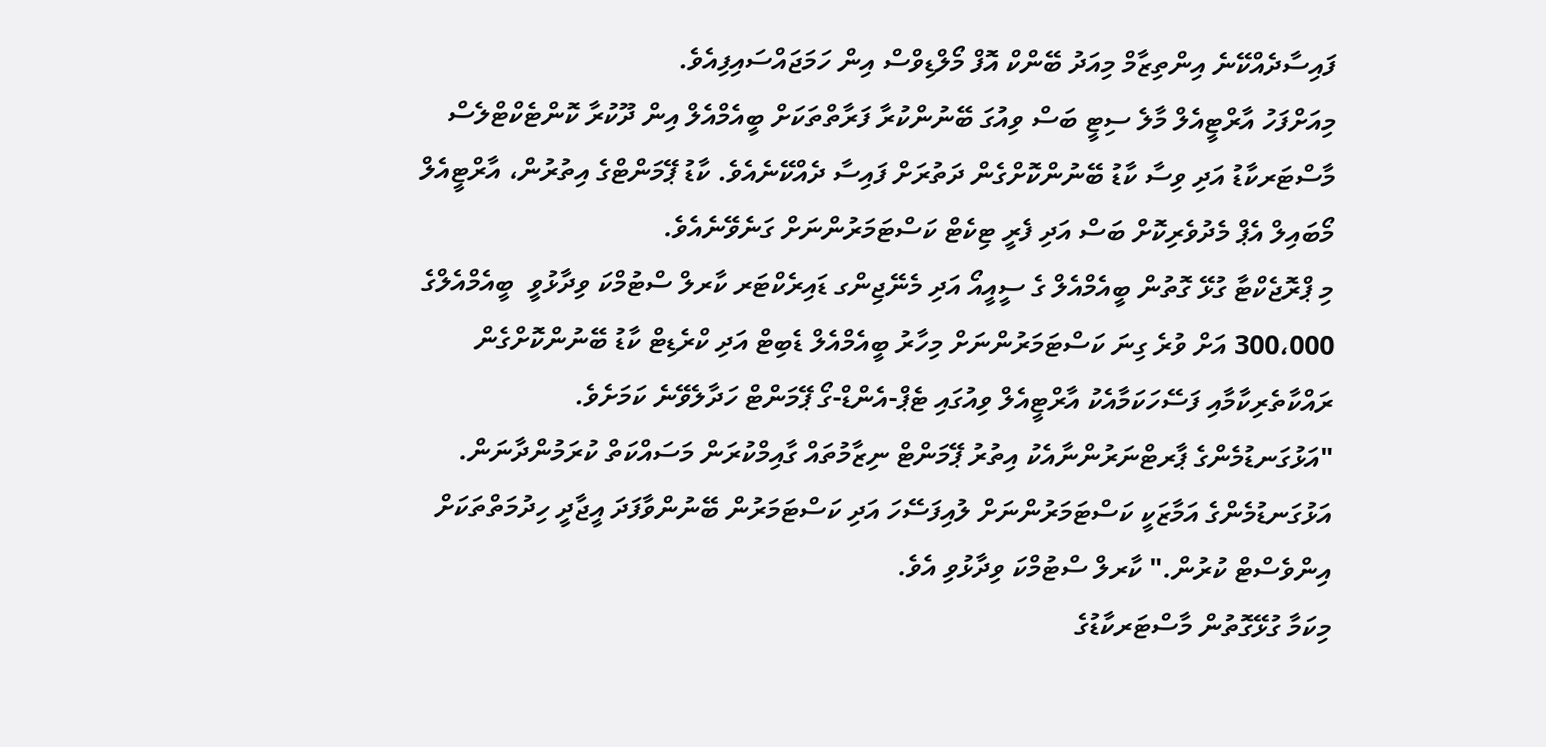ފައިސާދެއްކޭނެ އިންތިޒާމް މިއަދު ބޭންކް އޮފް މޯލްޑިވްސް އިން ހަމަޖައްސައިފިއެވެ.
މިއަށްފަހު އާރްޓީއެލް މާލެ ސިޓީ ބަސް ވިއުގަ ބޭނުންކުރާ ފަރާތްތަކަށް ބީއެމްއެލް އިން ދޫކުރާ ކޮންޓެކްޓްލެސް މާސްޓަރކާޑު އަދި ވިސާ ކާޑު ބޭނުންކޮށްގެން ދަތުރަށް ފައިސާ ދެއްކޭނެއެވެ. ކާޑު ޕޭމަންޓްގެ އިތުރުން، އާރްޓީއެލް މޯބައިލް އެޕް މެދުވެރިކޮށް ބަސް އަދި ފެރީ ޓިކެޓް ކަސްޓަމަރުންނަށް ގަނެވޭނެއެވެ.
މި ޕްރޮޖެކްޓާ ގުޅޭ ގޮތުން ބީއެމްއެލް ގެ ސީއީއޯ އަދި މެނޭޖިންގ ޑައިރެކްޓަރ ކާރލް ސްޓުމްކަ ވިދާޅުވީ  ބީއެމްއެލްގެ 300،000 އަށް ވުރެ ގިނަ ކަސްޓަމަރުންނަށް މިހާރު ބީއެމްއެލް ޑެބިޓް އަދި ކްރެޑިޓް ކާޑު ބޭނުންކޮށްގެން ރައްކާތެރިކާމާއި ފަސޭހަކަމާއެކު އާރްޓީއެލް ވިއުގައި ޓެޕް-އެންޑް-ގޯ ޕޭމަންޓް ހަދާލެވޭނެ ކަމަށެވެ.
"އަޅުގަނޑުމެންގެ ޕާރޓްނަރުންނާއެކު އިތުރު ޕޭމަންޓް ނިޒާމުތައް ގާއިމްކުރަން މަސައްކަތް ކުރަމުންދާނަން. އަޅުގަނޑުމެންގެ އަމާޒަކީ ކަސްޓަމަރުންނަށް ލުއިފަސޭހަ އަދި ކަސްޓަމަރުން ބޭނުންވާފަދަ އީޖާދީ ހިދުމަތްތަކަށް އިންވެސްޓް ކުރުން." ކާރލް ސްޓުމްކަ ވިދާޅުވި އެވެ.
މިކަމާ ގުޅޭގޮތުން މާސްޓަރކާޑުގެ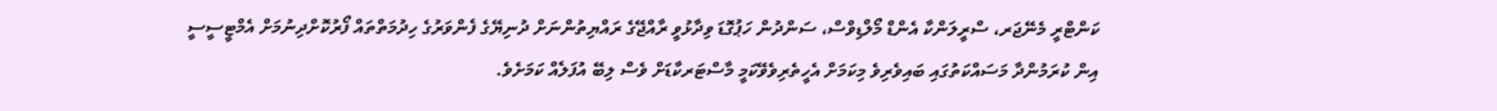ކަންޓްރީ މެނޭޖަރ، ސްރީލަންކާ އެންޑް މޯލްޑިވްސް، ސަންދުން ހަޕުގޮޑަ ވިދާޅުވީ ރާއްޖޭގެ ރައްޔިތުންނަށް ދުނިޔޭގެ ފެންވަރުގެ ހިދުމަތްތައް ފޯރުކޮށްދިނުމަށް އެމްޓީސީސީ އިން ކުރަމުންދާ މަސައްކަތުގައި ބައިވެރިވެ މިކަމަށް އެހީތެރިވެވޭކަމީ މާސްޓަރކާޑަށް ވެސް ލިބޭ އުފަލެއް ކަމަށެވެ.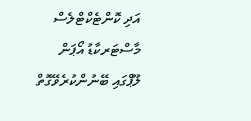އަދި ކޮންޓެކްޓްލެސް މާސްޓަރކާޑު އޯޕަން ލޫޕްގައި ބޭނުންކުރެވޭގޮތް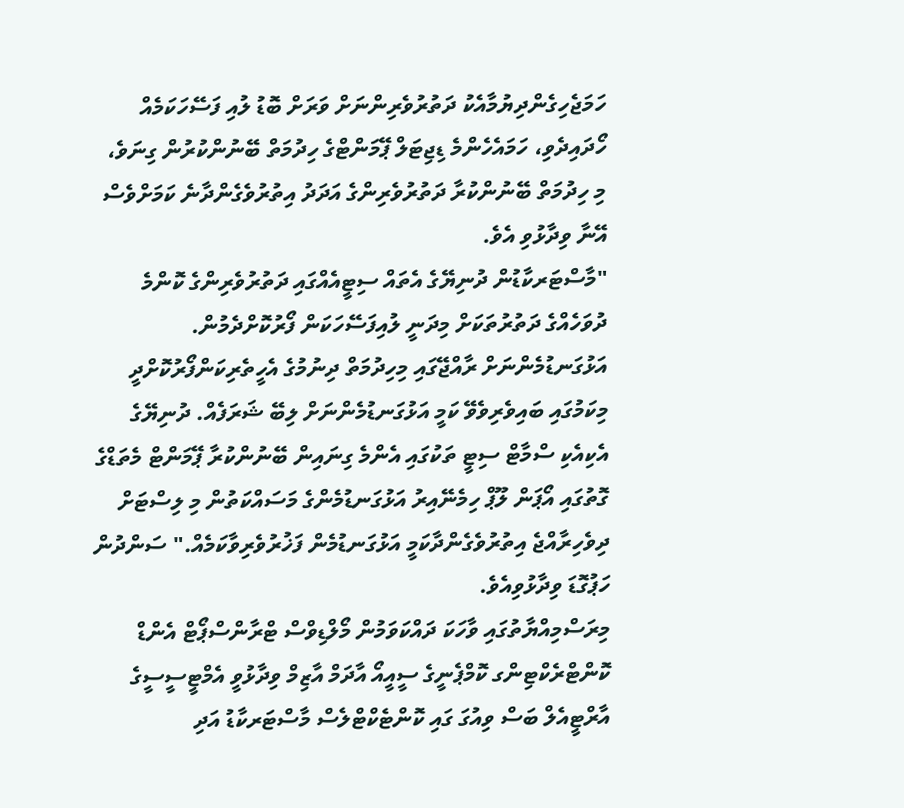ހަމަޖެހިގެންދިޔުމާއެކު ދަތުރުވެރިންނަށް ވަރަށް ބޮޑު ލުއި ފަސޭހަކަމެއް ހޯދައިދެވި، ހަމައެހެންމެ ޑިޖިޓަލް ޕޭމަންޓްގެ ހިދުމަތް ބޭނުންކުރުން ގިނަވެ، މި ހިދުމަތް ބޭނުންކުރާ ދަތުރުވެރިންގެ އަދަދު އިތުރުވެގެންދާނެ ކަމަށްވެސް އޭނާ ވިދާޅުވި އެވެ.
"މާސްޓަރކާޑުން ދުނިޔޭގެ އެތައް ސިޓީއެއްގައި ދަތުރުވެރިންގެ ކޮންމެ ދުވަހެއްގެ ދަތުރުތަކަށް މިދަނީ ލުއިފަސޭހަކަން ފޯރުކޮށްދެމުން. އަޅުގަނޑުމެންނަށް ރާއްޖޭގައި މިހިދުމަތް ދިނުމުގެ އެހީތެރިކަންފޯރުކޮށްދީ  މިކަމުގައި ބައިވެރިވެވޭ ކަމީ އަޅުގަނޑުމެންނަށް ލިބޭ ޝަރަފެއް. ދުނިޔޭގެ އެކިއެކި ސްމާޓް ސިޓީ ތަކުގައި އެންމެ ގިނައިން ބޭނުންކުރާ ޕޭމަންޓް މެތަޑްގެ ގޮތުގައި އޯޕަން ލޫޕް ހިމެނޭއިރު އަޅުގަނޑުމެންގެ މަސައްކަތުން މި ލިސްޓަށް ދިވެހިރާއްޖެ އިތުރުވެގެންދާކަމީ އަޅުގަނޑުމެން ފަޚުރުވެރިވާކަމެއް." ސަންދުން ހަޕުގޮޑަ ވިދާޅުވިއެވެ.
މިރަސްމިއްޔާތުގައި ވާހަކަ ދައްކަވަމުން މޯލްޑިވްސް ޓްރާންސްޕޯޓް އެންޑް ކޮންޓްރެކްޓިންގ ކޮމްޕެނީގެ ސީއީއޯ އާދަމް އާޒިމް ވިދާޅުވީ އެމްޓީސީސީގެ އާރްޓީއެލް ބަސް ވިއުގަ ގައި ކޮންޓެކްޓްލެސް މާސްޓަރކާޑު އަދި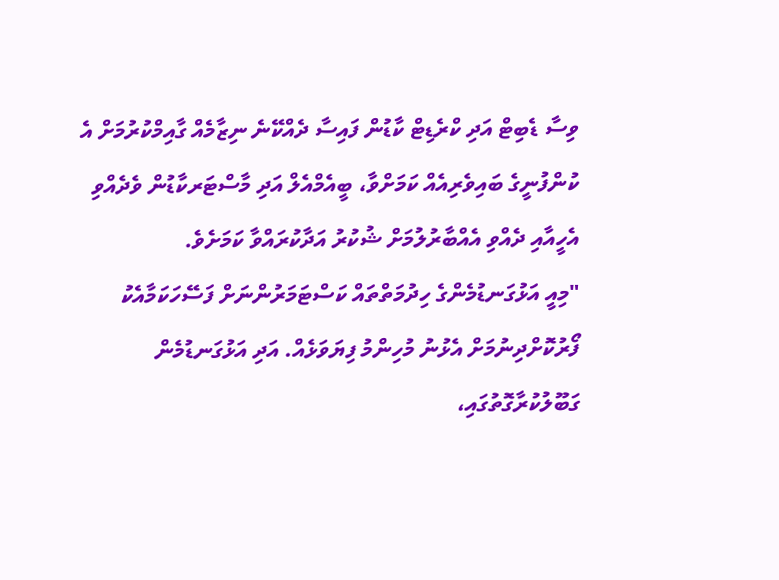ވިސާ ޑެބިޓް އަދި ކްރެޑިޓް ކާޑުން ފައިސާ ދެއްކޭނެ ނިޒާމެއް ގާއިމްކުރުމަށް އެ ކުންފުނީގެ ބައިވެރިއެއް ކަމަށްވާ، ބީއެމްއެލް އަދި މާސްޓަރކާޑުން ވެދެއްވި އެހީއާއި ދެއްވި އެއްބާރުލުމަށް ޝުކުރު އަދާކުރައްވާ ކަމަށެވެ.
"މިއީ އަޅުގަނޑުމެންގެ ހިދުމަތްތައް ކަސްޓަމަރުންނަށް ފަސޭހަކަމާއެކު ފޯރުކޮށްދިނުމަށް އެޅުނު މުހިންމު ފިޔަވަޅެއް. އަދި އަޅުގަނޑުމެން ގަބޫލުކުރާގޮތުގައި،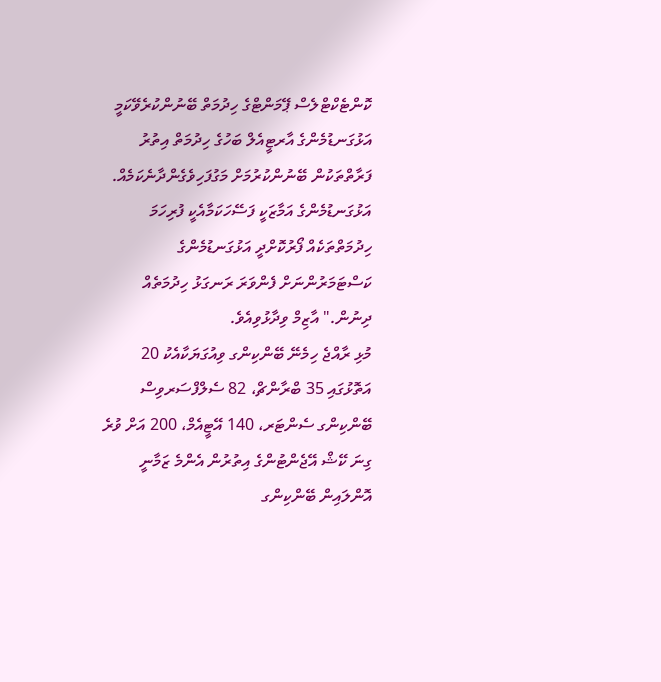ކޮންޓެކްޓްލެސް ޕޭމަންޓްގެ ހިދުމަތް ބޭނުންކުރެވޭކަމީ އަޅުގަނޑުމެންގެ އާރޓީއެލް ބަހުގެ ހިދުމަތް އިތުރު ފަރާތްތަކުން ބޭނުންކުރުމަށް މަގުފަހިވެގެންދާނެކަމެއް. އަޅުގަނޑުމެންގެ އަމާޒަކީ ފަސޭހަކަމާއެކީ ފުރިހަމަ ހިދުމަތްތަކެއް ފޯރުކޮށްދީ އަޅުގަނޑުމެންގެ ކަސްޓަމަރުންނަށް ފެންވަރަ ރަނގަޅު ހިދުމަތެއް ދިނުން." އާޒިމް ވިދާޅުވިއެވެ.
މުޅި ރާއްޖެ ހިމެނޭ ބޭންކިންގ ވިއުގަޔަކާއެކު 20 އަތޮޅުގައި 35 ބްރާންޗް، 82 ސެލްފްސަރވިސް ބޭންކިންގ ސެންޓަރ، 140 އޭޓީއެމް، 200 އަށް ވުރެ ގިނަ ކޭޝް އޭޖެންޓުންގެ އިތުރުން އެންމެ ޒަމާނީ އޮންލައިން ބޭންކިންގ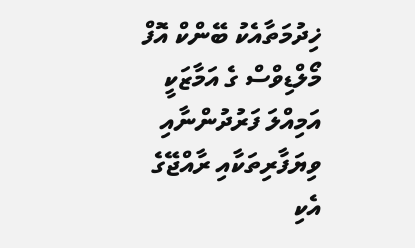ޚިދުމަތާއެކު ބޭންކް އޮފް މޯލްޑިވްސް ގެ އަމާޒަކީ އަމިއްލަ ފަރުދުންނާއި ވިޔަފާރިތަކާއި ރާއްޖޭގެ އެކި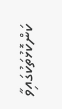ކަންކޮޅުތަކުގައިވާ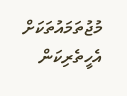މުޖުތަމައުތަކަށް އެހީތެރިކަން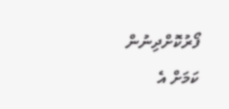ފޯރުކޮށްދިނުން ކަމަށް އެ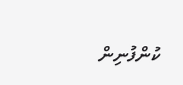ކުންފުނިން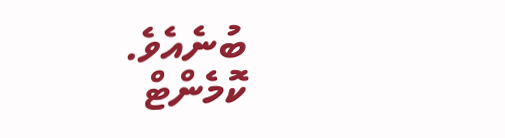ބުނެއެވެ.
ކޮމެންޓް